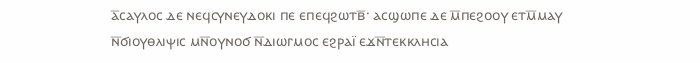ⲁ̅ⲥⲁⲩⲗⲟⲥ ⲇⲉ ⲛⲉϥⲥⲩⲛⲉⲩⲇⲟⲕⲓ ⲡⲉ ⲉⲡⲉϥϩⲱⲧⲃ̅· ⲁⲥϣⲱⲡⲉ ⲇⲉ ⲙ̅ⲡⲉϩⲟⲟⲩ ⲉⲧⲙ̅ⲙⲁⲩ ⲛ̅ϭⲓⲟⲩⲑⲗⲓⲯⲓⲥ ⲙⲛ̅ⲟⲩⲛⲟϭ ⲛ̅ⲇⲓⲱⲅⲙⲟⲥ ⲉϩⲣⲁⲓ̈ ⲉϫⲛ̅ⲧⲉⲕⲕⲗⲏⲥⲓⲁ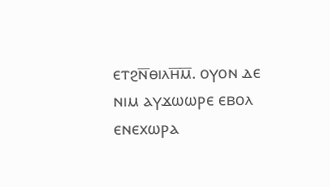ⲉⲧϩⲛ̅ⲑⲓⲗⲏ̅ⲙ̅. ⲟⲩⲟⲛ ⲇⲉ ⲛⲓⲙ ⲁⲩϫⲱⲱⲣⲉ ⲉⲃⲟⲗ ⲉⲛⲉⲭⲱⲣⲁ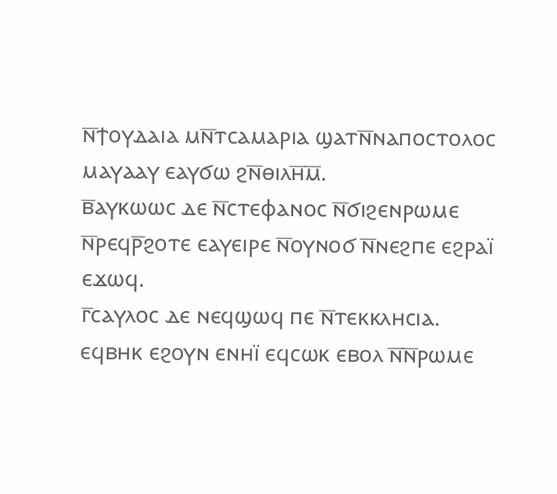ⲛ̅ϯⲟⲩⲇⲁⲓⲁ ⲙⲛ̅ⲧⲥⲁⲙⲁⲣⲓⲁ ϣⲁⲧⲛ̅ⲛⲁⲡⲟⲥⲧⲟⲗⲟⲥ ⲙⲁⲩⲁⲁⲩ ⲉⲁⲩϭⲱ ϩⲛ̅ⲑⲓⲗⲏ̅ⲙ̅.
ⲃ̅ⲁⲩⲕⲱⲱⲥ ⲇⲉ ⲛ̅ⲥⲧⲉⲫⲁⲛⲟⲥ ⲛ̅ϭⲓϩⲉⲛⲣⲱⲙⲉ ⲛ̅ⲣⲉϥⲣ̅ϩⲟⲧⲉ ⲉⲁⲩⲉⲓⲣⲉ ⲛ̅ⲟⲩⲛⲟϭ ⲛ̅ⲛⲉϩⲡⲉ ⲉϩⲣⲁⲓ̈ ⲉϫⲱϥ.
ⲅ̅ⲥⲁⲩⲗⲟⲥ ⲇⲉ ⲛⲉϥϣⲱϥ ⲡⲉ ⲛ̅ⲧⲉⲕⲕⲗⲏⲥⲓⲁ. ⲉϥⲃⲏⲕ ⲉϩⲟⲩⲛ ⲉⲛⲏⲓ̈ ⲉϥⲥⲱⲕ ⲉⲃⲟⲗ ⲛ̅ⲛ̅ⲣⲱⲙⲉ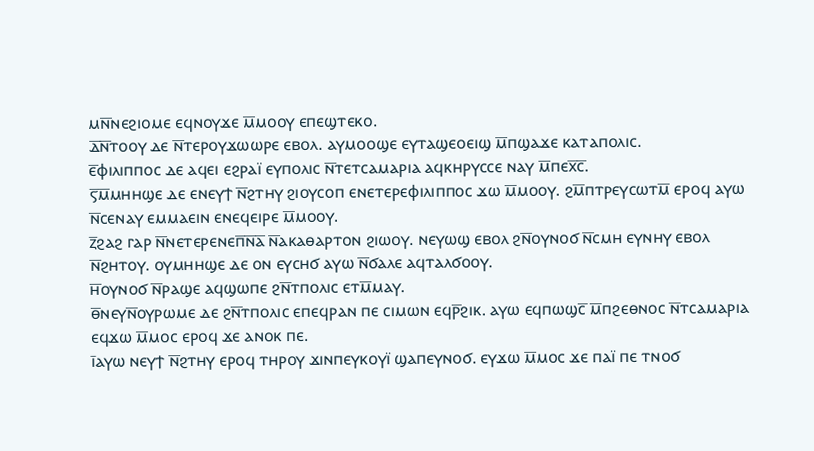ⲙⲛ̅ⲛⲉϩⲓⲟⲙⲉ ⲉϥⲛⲟⲩϫⲉ ⲙ̅ⲙⲟⲟⲩ ⲉⲡⲉϣⲧⲉⲕⲟ.
ⲇ̅ⲛ̅ⲧⲟⲟⲩ ⲇⲉ ⲛ̅ⲧⲉⲣⲟⲩϫⲱⲱⲣⲉ ⲉⲃⲟⲗ. ⲁⲩⲙⲟⲟϣⲉ ⲉⲩⲧⲁϣⲉⲟⲉⲓϣ ⲙ̅ⲡϣⲁϫⲉ ⲕⲁⲧⲁⲡⲟⲗⲓⲥ.
ⲉ̅ⲫⲓⲗⲓⲡⲡⲟⲥ ⲇⲉ ⲁϥⲉⲓ ⲉϩⲣⲁⲓ̈ ⲉⲩⲡⲟⲗⲓⲥ ⲛ̅ⲧⲉⲧⲥⲁⲙⲁⲣⲓⲁ ⲁϥⲕⲏⲣⲩⲥⲥⲉ ⲛⲁⲩ ⲙ̅ⲡⲉⲭ̅ⲥ̅.
ⲋ̅ⲙ̅ⲙⲏⲏϣⲉ ⲇⲉ ⲉⲛⲉⲩϯ ⲛ̅ϩⲧⲏⲩ ϩⲓⲟⲩⲥⲟⲡ ⲉⲛⲉⲧⲉⲣⲉⲫⲓⲗⲓⲡⲡⲟⲥ ϫⲱ ⲙ̅ⲙⲟⲟⲩ. ϩⲙ̅ⲡⲧⲣⲉⲩⲥⲱⲧⲙ̅ ⲉⲣⲟϥ ⲁⲩⲱ ⲛ̅ⲥⲉⲛⲁⲩ ⲉⲙⲙⲁⲉⲓⲛ ⲉⲛⲉϥⲉⲓⲣⲉ ⲙ̅ⲙⲟⲟⲩ.
ⲍ̅ϩⲁϩ ⲅⲁⲣ ⲛ̅ⲛⲉⲧⲉⲣⲉⲛⲉⲡ̅ⲛ̅ⲁ̅ ⲛ̅ⲁⲕⲁⲑⲁⲣⲧⲟⲛ ϩⲓⲱⲟⲩ. ⲛⲉⲩⲱϣ ⲉⲃⲟⲗ ϩⲛ̅ⲟⲩⲛⲟϭ ⲛ̅ⲥⲙⲏ ⲉⲩⲛⲏⲩ ⲉⲃⲟⲗ ⲛ̅ϩⲏⲧⲟⲩ. ⲟⲩⲙⲏⲏϣⲉ ⲇⲉ ⲟⲛ ⲉⲩⲥⲏϭ ⲁⲩⲱ ⲛ̅ϭⲁⲗⲉ ⲁϥⲧⲁⲗϭⲟⲟⲩ.
ⲏ̅ⲟⲩⲛⲟϭ ⲛ̅ⲣⲁϣⲉ ⲁϥϣⲱⲡⲉ ϩⲛ̅ⲧⲡⲟⲗⲓⲥ ⲉⲧⲙ̅ⲙⲁⲩ.
ⲑ̅ⲛⲉⲩⲛ̅ⲟⲩⲣⲱⲙⲉ ⲇⲉ ϩⲛ̅ⲧⲡⲟⲗⲓⲥ ⲉⲡⲉϥⲣⲁⲛ ⲡⲉ ⲥⲓⲙⲱⲛ ⲉϥⲣ̅ϩⲓⲕ. ⲁⲩⲱ ⲉϥⲡⲱϣⲥ̅ ⲙ̅ⲡϩⲉⲑⲛⲟⲥ ⲛ̅ⲧⲥⲁⲙⲁⲣⲓⲁ ⲉϥϫⲱ ⲙ̅ⲙⲟⲥ ⲉⲣⲟϥ ϫⲉ ⲁⲛⲟⲕ ⲡⲉ.
ⲓ̅ⲁⲩⲱ ⲛⲉⲩϯ ⲛ̅ϩⲧⲏⲩ ⲉⲣⲟϥ ⲧⲏⲣⲟⲩ ϫⲓⲛⲡⲉⲩⲕⲟⲩⲓ̈ ϣⲁⲡⲉⲩⲛⲟϭ. ⲉⲩϫⲱ ⲙ̅ⲙⲟⲥ ϫⲉ ⲡⲁⲓ̈ ⲡⲉ ⲧⲛⲟϭ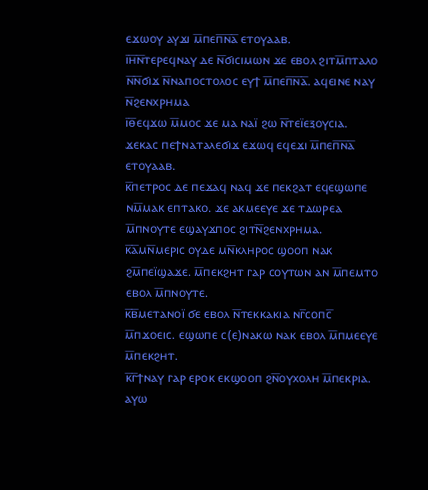ⲉϫⲱⲟⲩ ⲁⲩϫⲓ ⲙ̅ⲡⲉⲡ̅ⲛ̅ⲁ̅ ⲉⲧⲟⲩⲁⲁⲃ.
ⲓ̅ⲏ̅ⲛ̅ⲧⲉⲣⲉϥⲛⲁⲩ ⲇⲉ ⲛ̅ϭⲓⲥⲓⲙⲱⲛ ϫⲉ ⲉⲃⲟⲗ ϩⲓⲧⲙ̅ⲡⲧⲁⲗⲟ ⲛ̅ⲛ̅ϭⲓϫ ⲛ̅ⲛⲁⲡⲟⲥⲧⲟⲗⲟⲥ ⲉⲩϯ ⲙ̅ⲡⲉⲡ̅ⲛ̅ⲁ̅. ⲁϥⲉⲓⲛⲉ ⲛⲁⲩ ⲛ̅ϩⲉⲛⲭⲣⲏⲙⲁ
ⲓ̅ⲑ̅ⲉϥϫⲱ ⲙ̅ⲙⲟⲥ ϫⲉ ⲙⲁ ⲛⲁⲓ̈ ϩⲱ ⲛ̅ⲧⲉⲓ̈ⲉⲝⲟⲩⲥⲓⲁ. ϫⲉⲕⲁⲥ ⲡⲉϯⲛⲁⲧⲁⲗⲉϭⲓϫ ⲉϫⲱϥ ⲉϥⲉϫⲓ ⲙ̅ⲡⲉⲡ̅ⲛ̅ⲁ̅ ⲉⲧⲟⲩⲁⲁⲃ.
ⲕ̅ⲡⲉⲧⲣⲟⲥ ⲇⲉ ⲡⲉϫⲁϥ ⲛⲁϥ ϫⲉ ⲡⲉⲕϩⲁⲧ ⲉϥⲉϣⲱⲡⲉ ⲛⲙ̅ⲙⲁⲕ ⲉⲡⲧⲁⲕⲟ. ϫⲉ ⲁⲕⲙⲉⲉⲩⲉ ϫⲉ ⲧⲇⲱⲣⲉⲁ ⲙ̅ⲡⲛⲟⲩⲧⲉ ⲉϣⲁⲩϫⲡⲟⲥ ϩⲓⲧⲛ̅ϩⲉⲛⲭⲣⲏⲙⲁ.
ⲕ̅ⲁ̅ⲙⲛ̅ⲙⲉⲣⲓⲥ ⲟⲩⲇⲉ ⲙⲛ̅ⲕⲗⲏⲣⲟⲥ ϣⲟⲟⲡ ⲛⲁⲕ ϩⲙ̅ⲡⲉⲓ̈ϣⲁϫⲉ. ⲙ̅ⲡⲉⲕϩⲏⲧ ⲅⲁⲣ ⲥⲟⲩⲧⲱⲛ ⲁⲛ ⲙ̅ⲡⲉⲙⲧⲟ ⲉⲃⲟⲗ ⲙ̅ⲡⲛⲟⲩⲧⲉ.
ⲕ̅ⲃ̅ⲙⲉⲧⲁⲛⲟⲓ̈ ϭⲉ ⲉⲃⲟⲗ ⲛ̅ⲧⲉⲕⲕⲁⲕⲓⲁ ⲛⲅ̅ⲥⲟⲡⲥ̅ ⲙ̅ⲡϫⲟⲉⲓⲥ. ⲉϣⲱⲡⲉ ⲥ(ⲉ)ⲛⲁⲕⲱ ⲛⲁⲕ ⲉⲃⲟⲗ ⲙ̅ⲡⲙⲉⲉⲩⲉ ⲙ̅ⲡⲉⲕϩⲏⲧ.
ⲕ̅ⲅ̅ϯⲛⲁⲩ ⲅⲁⲣ ⲉⲣⲟⲕ ⲉⲕϣⲟⲟⲡ ϩⲛ̅ⲟⲩⲭⲟⲗⲏ ⲙ̅ⲡⲉⲕⲣⲓⲁ. ⲁⲩⲱ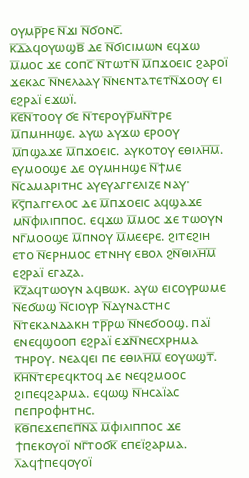ⲟⲩⲙⲣ̅ⲣⲉ ⲛ̅ϫⲓ ⲛ̅ϭⲟⲛⲥ̅.
ⲕ̅ⲇ̅ⲁϥⲟⲩⲱϣⲃ̅ ⲇⲉ ⲛ̅ϭⲓⲥⲓⲙⲱⲛ ⲉϥϫⲱ ⲙ̅ⲙⲟⲥ ϫⲉ ⲥⲟⲡⲥ̅ ⲛ̅ⲧⲱⲧⲛ̅ ⲙ̅ⲡϫⲟⲉⲓⲥ ϩⲁⲣⲟⲓ̈ ϫⲉⲕⲁⲥ ⲛ̅ⲛⲉⲗⲁⲁⲩ ⲛ̅ⲛⲉⲛⲧⲁⲧⲉⲧⲛ̅ϫⲟⲟⲩ ⲉⲓ ⲉϩⲣⲁⲓ̈ ⲉϫⲱⲓ̈.
ⲕ̅ⲉ̅ⲛ̅ⲧⲟⲟⲩ ϭⲉ ⲛ̅ⲧⲉⲣⲟⲩⲣ̅ⲙⲛ̅ⲧⲣⲉ ⲙ̅ⲡⲙⲏⲏϣⲉ. ⲁⲩⲱ ⲁⲩϫⲱ ⲉⲣⲟⲟⲩ ⲙ̅ⲡϣⲁϫⲉ ⲙ̅ⲡϫⲟⲉⲓⲥ. ⲁⲩⲕⲟⲧⲟⲩ ⲉⲑⲓⲗⲏ̅ⲙ̅. ⲉⲩⲙⲟⲟϣⲉ ⲇⲉ ⲟⲩⲙⲏⲏϣⲉ ⲛ̅ϯⲙⲉ ⲛ̅ⲥⲁⲙⲁⲣⲓⲧⲏⲥ ⲁⲩⲉⲩⲁⲅⲅⲉⲗⲓⲍⲉ ⲛⲁⲩ·
ⲕ̅ⲋ̅ⲡⲁⲅⲅⲉⲗⲟⲥ ⲇⲉ ⲙ̅ⲡϫⲟⲉⲓⲥ ⲁϥϣⲁϫⲉ ⲙⲛ̅ⲫⲓⲗⲓⲡⲡⲟⲥ. ⲉϥϫⲱ ⲙ̅ⲙⲟⲥ ϫⲉ ⲧⲱⲟⲩⲛ ⲛⲅ̅ⲙⲟⲟϣⲉ ⲙ̅ⲡⲛⲟⲩ ⲙ̅ⲙⲉⲉⲣⲉ. ϩⲓⲧⲉϩⲓⲏ ⲉⲧⲟ ⲛ̅ⲉⲣⲏⲙⲟⲥ ⲉⲧⲛⲏⲩ ⲉⲃⲟⲗ ϩⲛ̅ⲑⲓⲗⲏ̅ⲙ̅ ⲉϩⲣⲁⲓ̈ ⲉⲅⲁⲍⲁ.
ⲕ̅ⲍ̅ⲁϥⲧⲱⲟⲩⲛ ⲁϥⲃⲱⲕ. ⲁⲩⲱ ⲉⲓⲥⲟⲩⲣⲱⲙⲉ ⲛ̅ⲉϭⲱϣ ⲛ̅ⲥⲓⲟⲩⲣ ⲛ̅ⲇⲩⲛⲁⲥⲧⲏⲥ ⲛ̅ⲧⲉⲕⲁⲛⲇⲁⲕⲏ ⲧⲣ̅ⲣⲱ ⲛ̅ⲛⲉϭⲟⲟϣ. ⲡⲁⲓ̈ ⲉⲛⲉϥϣⲟⲟⲡ ⲉϩⲣⲁⲓ̈ ⲉϫⲛ̅ⲛⲉⲥⲭⲣⲏⲙⲁ ⲧⲏⲣⲟⲩ. ⲛⲉⲁϥⲉⲓ ⲡⲉ ⲉⲑⲓⲗⲏ̅ⲙ̅ ⲉⲟⲩⲱϣⲧ̅.
ⲕ̅ⲏ̅ⲛ̅ⲧⲉⲣⲉϥⲕⲧⲟϥ ⲇⲉ ⲛⲉϥϩⲙⲟⲟⲥ ϩⲓⲡⲉϥϩⲁⲣⲙⲁ. ⲉϥⲱϣ ⲛ̅ⲏⲥⲁⲓ̈ⲁⲥ ⲡⲉⲡⲣⲟⲫⲏⲧⲏⲥ.
ⲕ̅ⲑ̅ⲡⲉϫⲉⲡⲉⲡ̅ⲛ̅ⲁ̅ ⲙ̅ⲫⲓⲗⲓⲡⲡⲟⲥ ϫⲉ ϯⲡⲉⲕⲟⲩⲟⲓ̈ ⲛⲅ̅ⲧⲟϭⲕ̅ ⲉⲡⲉⲓ̈ϩⲁⲣⲙⲁ.
ⲗ̅ⲁϥϯⲡⲉϥⲟⲩⲟⲓ̈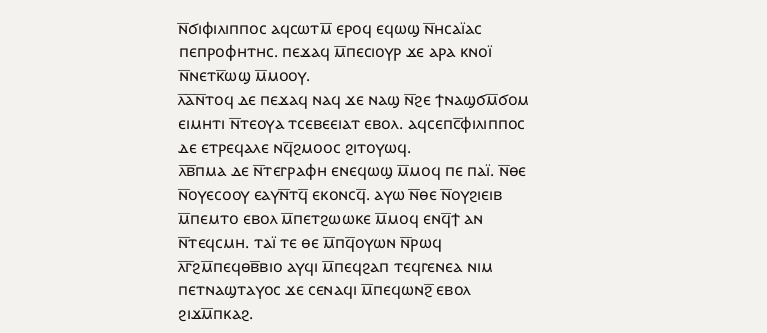ⲛ̅ϭⲓⲫⲓⲗⲓⲡⲡⲟⲥ ⲁϥⲥⲱⲧⲙ̅ ⲉⲣⲟϥ ⲉϥⲱϣ ⲛ̅ⲏⲥⲁⲓ̈ⲁⲥ ⲡⲉⲡⲣⲟⲫⲏⲧⲏⲥ. ⲡⲉϫⲁϥ ⲙ̅ⲡⲉⲥⲓⲟⲩⲣ ϫⲉ ⲁⲣⲁ ⲕⲛⲟⲓ̈ ⲛ̅ⲛⲉⲧⲕ̅ⲱϣ ⲙ̅ⲙⲟⲟⲩ.
ⲗ̅ⲁ̅ⲛ̅ⲧⲟϥ ⲇⲉ ⲡⲉϫⲁϥ ⲛⲁϥ ϫⲉ ⲛⲁϣ ⲛ̅ϩⲉ ϯⲛⲁϣϭⲙ̅ϭⲟⲙ ⲉⲓⲙⲏⲧⲓ ⲛ̅ⲧⲉⲟⲩⲁ ⲧⲥⲉⲃⲉⲉⲓⲁⲧ ⲉⲃⲟⲗ. ⲁϥⲥⲉⲡⲥ̅ⲫⲓⲗⲓⲡⲡⲟⲥ ⲇⲉ ⲉⲧⲣⲉϥⲁⲗⲉ ⲛϥ̅ϩⲙⲟⲟⲥ ϩⲓⲧⲟⲩⲱϥ.
ⲗ̅ⲃ̅ⲡⲙⲁ ⲇⲉ ⲛ̅ⲧⲉⲅⲣⲁⲫⲏ ⲉⲛⲉϥⲱϣ ⲙ̅ⲙⲟϥ ⲡⲉ ⲡⲁⲓ̈. ⲛ̅ⲑⲉ ⲛ̅ⲟⲩⲉⲥⲟⲟⲩ ⲉⲁⲩⲛ̅ⲧϥ̅ ⲉⲕⲟⲛⲥϥ̅. ⲁⲩⲱ ⲛ̅ⲑⲉ ⲛ̅ⲟⲩϩⲓⲉⲓⲃ ⲙ̅ⲡⲉⲙⲧⲟ ⲉⲃⲟⲗ ⲙ̅ⲡⲉⲧϩⲱⲱⲕⲉ ⲙ̅ⲙⲟϥ ⲉⲛϥ̅ϯ ⲁⲛ ⲛ̅ⲧⲉϥⲥⲙⲏ. ⲧⲁⲓ̈ ⲧⲉ ⲑⲉ ⲙ̅ⲡϥ̅ⲟⲩⲱⲛ ⲛ̅ⲣⲱϥ
ⲗ̅ⲅ̅ϩⲙ̅ⲡⲉϥⲑⲃ̅ⲃⲓⲟ ⲁⲩϥⲓ ⲙ̅ⲡⲉϥϩⲁⲡ ⲧⲉϥⲅⲉⲛⲉⲁ ⲛⲓⲙ ⲡⲉⲧⲛⲁϣⲧⲁⲩⲟⲥ ϫⲉ ⲥⲉⲛⲁϥⲓ ⲙ̅ⲡⲉϥⲱⲛϩ̅ ⲉⲃⲟⲗ ϩⲓϫⲙ̅ⲡⲕⲁϩ.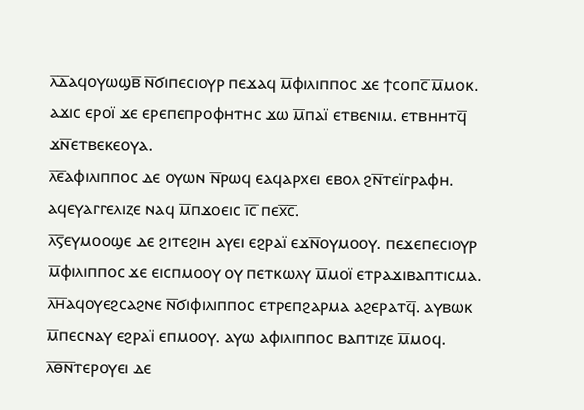ⲗ̅ⲇ̅ⲁϥⲟⲩⲱϣⲃ̅ ⲛ̅ϭⲓⲡⲉⲥⲓⲟⲩⲣ ⲡⲉϫⲁϥ ⲙ̅ⲫⲓⲗⲓⲡⲡⲟⲥ ϫⲉ ϯⲥⲟⲡⲥ̅ ⲙ̅ⲙⲟⲕ. ⲁϫⲓⲥ ⲉⲣⲟⲓ̈ ϫⲉ ⲉⲣⲉⲡⲉⲡⲣⲟⲫⲏⲧⲏⲥ ϫⲱ ⲙ̅ⲡⲁⲓ̈ ⲉⲧⲃⲉⲛⲓⲙ. ⲉⲧⲃⲏⲏⲧϥ̅ ϫⲛ̅ⲉⲧⲃⲉⲕⲉⲟⲩⲁ.
ⲗ̅ⲉ̅ⲁⲫⲓⲗⲓⲡⲡⲟⲥ ⲇⲉ ⲟⲩⲱⲛ ⲛ̅ⲣⲱϥ ⲉⲁϥⲁⲣⲭⲉⲓ ⲉⲃⲟⲗ ϩⲛ̅ⲧⲉⲓ̈ⲅⲣⲁⲫⲏ. ⲁϥⲉⲩⲁⲅⲅⲉⲗⲓⲍⲉ ⲛⲁϥ ⲙ̅ⲡϫⲟⲉⲓⲥ ⲓ̅ⲥ̅ ⲡⲉⲭ̅ⲥ̅.
ⲗ̅ⲋ̅ⲉⲩⲙⲟⲟϣⲉ ⲇⲉ ϩⲓⲧⲉϩⲓⲏ ⲁⲩⲉⲓ ⲉϩⲣⲁⲓ̈ ⲉϫⲛ̅ⲟⲩⲙⲟⲟⲩ. ⲡⲉϫⲉⲡⲉⲥⲓⲟⲩⲣ ⲙ̅ⲫⲓⲗⲓⲡⲡⲟⲥ ϫⲉ ⲉⲓⲥⲡⲙⲟⲟⲩ ⲟⲩ ⲡⲉⲧⲕⲱⲗⲩ ⲙ̅ⲙⲟⲓ̈ ⲉⲧⲣⲁϫⲓⲃⲁⲡⲧⲓⲥⲙⲁ.
ⲗ̅ⲏ̅ⲁϥⲟⲩⲉϩⲥⲁϩⲛⲉ ⲛ̅ϭⲓⲫⲓⲗⲓⲡⲡⲟⲥ ⲉⲧⲣⲉⲡϩⲁⲣⲙⲁ ⲁϩⲉⲣⲁⲧϥ̅. ⲁⲩⲃⲱⲕ ⲙ̅ⲡⲉⲥⲛⲁⲩ ⲉϩⲣⲁⲓ̈ ⲉⲡⲙⲟⲟⲩ. ⲁⲩⲱ ⲁⲫⲓⲗⲓⲡⲡⲟⲥ ⲃⲁⲡⲧⲓⲍⲉ ⲙ̅ⲙⲟϥ.
ⲗ̅ⲑ̅ⲛ̅ⲧⲉⲣⲟⲩⲉⲓ ⲇⲉ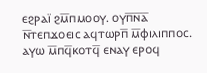ⲉϩⲣⲁⲓ̈ ϩⲙ̅ⲡⲙⲟⲟⲩ. ⲟⲩⲡ̅ⲛ̅ⲁ̅ ⲛ̅ⲧⲉⲡϫⲟⲉⲓⲥ ⲁϥⲧⲱⲣⲡ̅ ⲙ̅ⲫⲓⲗⲓⲡⲡⲟⲥ. ⲁⲩⲱ ⲙ̅ⲡϥ̅ⲕⲟⲧϥ̅ ⲉⲛⲁⲩ ⲉⲣⲟϥ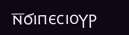ⲛ̅ϭⲓⲡⲉⲥⲓⲟⲩⲣ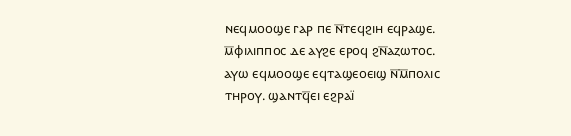ⲛⲉϥⲙⲟⲟϣⲉ ⲅⲁⲣ ⲡⲉ ⲛ̅ⲧⲉϥϩⲓⲏ ⲉϥⲣⲁϣⲉ.
ⲙ̅ⲫⲓⲗⲓⲡⲡⲟⲥ ⲇⲉ ⲁⲩϩⲉ ⲉⲣⲟϥ ϩⲛ̅ⲁⲍⲱⲧⲟⲥ. ⲁⲩⲱ ⲉϥⲙⲟⲟϣⲉ ⲉϥⲧⲁϣⲉⲟⲉⲓϣ ⲛ̅ⲙ̅ⲡⲟⲗⲓⲥ ⲧⲏⲣⲟⲩ. ϣⲁⲛⲧϥ̅ⲉⲓ ⲉϩⲣⲁⲓ̈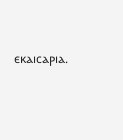ⲉⲕⲁⲓⲥⲁⲣⲓⲁ.